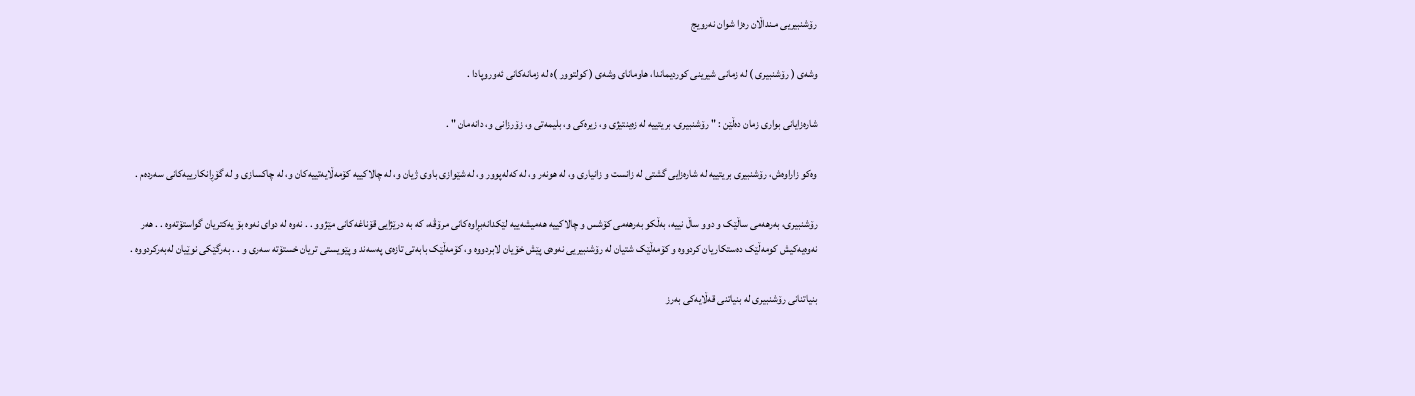رۆشنبیریی مـنداڵان رەزا شوان نەرویج

وشەی ( رۆشنبیری ) لە زمانی شیرینی کوردیماندا، هاومانای وشەی ( کولتوور )ه لە زمانەکانی ئەوروپادا .

شارەزایانی بواری زمان دەڵێن : " رۆشنبیری، بریتییە لە زەینتیژی و، زیرەکی و، بلیمەتی و، زۆرزانی و، دانەمان " .

وەکو زاراوەش، رۆشنبیری بریتییە لە شارەزایی گشتی لە زانست و زانیاری و، لە هونەر و، لە کەلەپوور و، لە شێوازی باوی ژیان و، لە چالاکییە کۆمەڵایەتییەکان و، لە چاکسازی و لە گۆڕانکارییەکانی سەردەم .

رۆشنبیری، بەرهەمی ساڵێک و دوو ساڵ نییە، بەڵکو بەرهەمی کۆشس و چالاکییە هەميشەییە لێکدانەبڕاوەکانی مرۆڤە، کە بە درێژایی قۆناغەکانی مێژوو . . نەوە لە دوای نەوە بۆ یەکتریان گواستۆتەوە . . هەر نەوەیەکیش کومەڵێک دەستکاریان کردووە و کۆمەڵێک شتیان لە رۆشنبیریی نەوەی پێش خۆیان لابردووە و، کۆمەڵێک بابەتی تازەی پەسەند و پێویستی تریان خستۆتە سەری و . . بەرگێکی نوێیان لەبەرکردووە .

بنیاتنانی رۆشنبیری لە بنیاتنی قەڵایەکی بەرز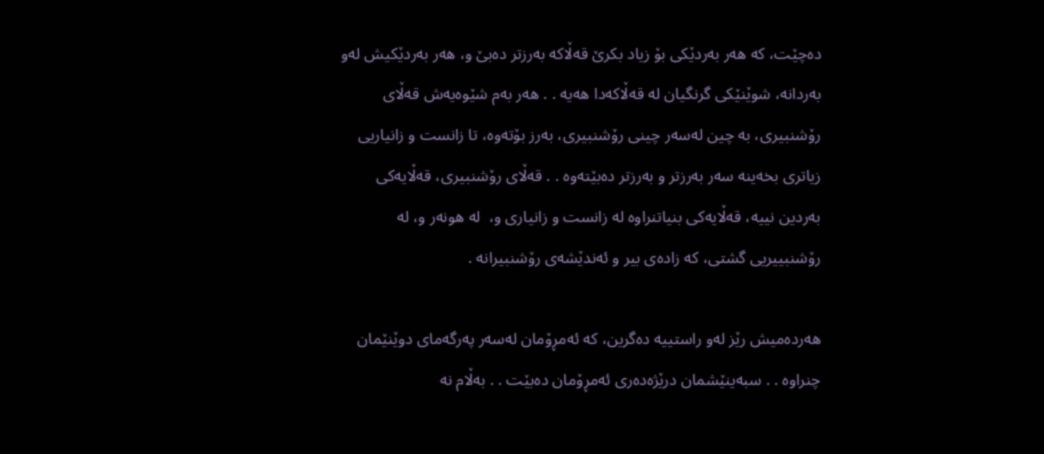دەچێت، کە هەر بەردێکی بۆ زیاد بکرێ قەڵاکە بەرزتر دەبێ و، هەر بەردێکیش لەو بەردانە، شوێنێکی گرنگیان لە قەڵاکەدا هەیە . . هەر بەم شێوەیەش قەڵای رۆشنبیری، بە چین لەسەر چینی رۆشنبیری، بەرز بۆتەوە، تا زانست و زانیاریی زیاتری بخەینە سەر بەرزتر و بەرزتر دەبێتەوە . . قەڵای رۆشنبیری، قەڵایەکی بەردین نییە، قەڵایەکی بنیاتنراوە لە زانست و زانیاری و،  لە هونەر و، لە رۆشنبییریی گشتی، کە زادەی بیر و ئەندێشەی رۆشنبیرانە .

هەردەميش رێز لەو راستییە دەگرین، کە ئەمڕۆمان لەسەر پەرگەمای دوێنێمان چنراوە . . سبەینێشمان درێژەدەری ئەمڕۆمان دەبێت . . بەڵام نە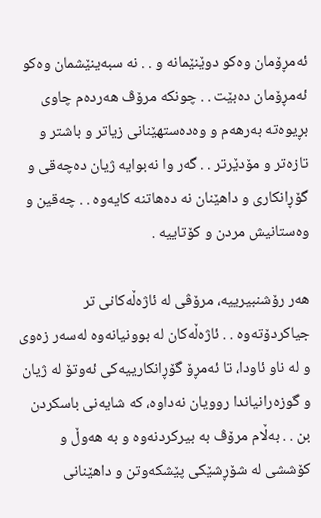ئەمڕۆمان وەکو دوێنێمانە و . . نە سبەینێشمان وەکو ئەمڕۆمان دەبێت . . چونکە مرۆڤ هەردەم چاوی بڕیوەتە بەرهەم و وەدەستهێنانی زیاتر و باشتر و تازەتر و مۆدێرتر . . گەر وا نەبوایە ژیان دەچەقی و گۆڕانکاری و داهێنان نە دەهاتنە کایەوە . . چەقین و وەستانیش مردن و کۆتاییە .

هەر رۆشنبیرییە، مرۆڤی لە ئاژەڵەکانی تر جیاکردۆتەوە . . ئاژەڵەکان لە بوونیانەوە لەسەر زەوی و لە ناو ئاودا، تا ئەمڕۆ گۆڕانکارییەکی ئەوتۆ لە ژیان و گوزەرانیاندا روویان نەداوە، کە شایەنی باسکردن بن . . بەڵام مرۆڤ بە بیرکردنەوە و بە هەوڵ و کۆششی لە شۆڕشێکی پێشکەوتن و داهێنانی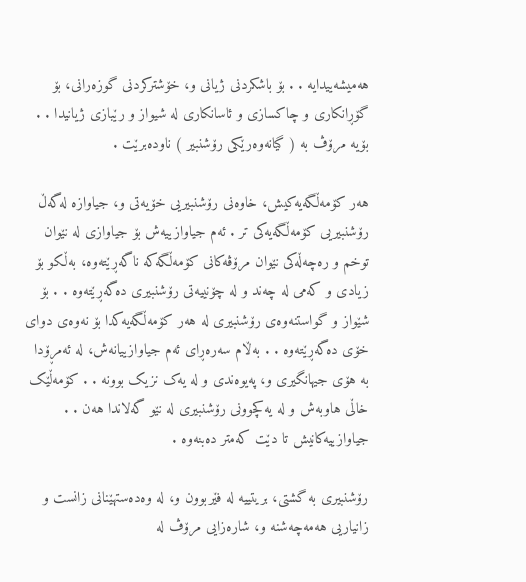هەميشەییدایە . . بۆ باشکردنی ژیانی و، خۆشترکردنی گوزەرانی، بۆ گۆڕانکاری و چاکسازی و ئاسانکاری لە شیواز و رێبازی ژیانیدا . . بۆیە مرۆڤ بە ( گیانەوەرێکی رۆشنبیر ) ناودەبرێت .

هەر کۆمەڵگەیەکیش، خاوەنی رۆشنبیریی خۆیەتی و، جیاوازە لەگەڵ رۆشنبیریی کۆمەڵگەیەکی تر . ئەم جیاوازییەش بۆ جیاوازی لە نێوان توخم و رەچەڵەکی نێوان مرۆڤەکانی کۆمەڵگەکە ناگەڕێتەوە، بەڵکو بۆ زیادی و کەمی لە چەند و لە چۆنییەتی رۆشنبیری دەگەڕێتەوە . . بۆ شێواز و گواستنەوەی رۆشنبیری لە هەر کۆمەڵگەیەکدا بۆ نەوەی دوای خۆی دەگەڕێتەوە . . بەڵام سەرەڕای ئەم جیاوازییانەش، لە ئەمڕۆدا بە هۆی جیهانگیری و، پەیوەندی و لە یەک نزیک بوونە . . کۆمەڵێک خاڵی هاوبەش و لە یەکچوونی رۆشنبیری لە نێو گەلاندا هەن . . جیاوازییەکانیش تا دێت کەمتر دەبنەوە .

رۆشنبیری بە گشتی، بریتییە لە فێربوون و، لە وەدەستهێنانی زانست و زانیاریی هەمەچەشنە و، شارەزایی مرۆڤ لە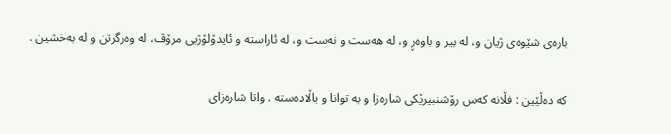بارەی شێوەی ژیان و، لە بیر و باوەڕ و، لە هەست و نەست و، لە ئاراستە و ئایدۆلۆژیی مرۆڤ، لە وەرگرتن و لە بەخشین .

کە دەڵێین : فڵانە کەس رۆشنبیرێکی شارەزا و بە توانا و باڵادەستە . واتا شارەزای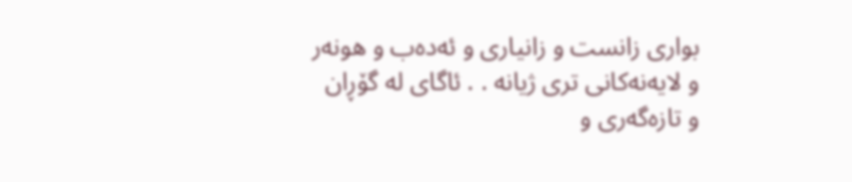بواری زانست و زانیاری و ئەدەب و هونەر و لایەنەکانی تری ژیانە . . ئاگای لە گۆڕان و تازەگەری و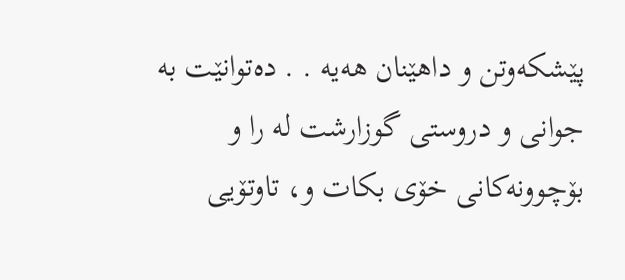پێشکەوتن و داهێنان هەیە . . دەتوانێت بە جوانی و دروستی گوزارشت لە را و بۆچوونەکانی خۆی بکات و، تاوتۆیی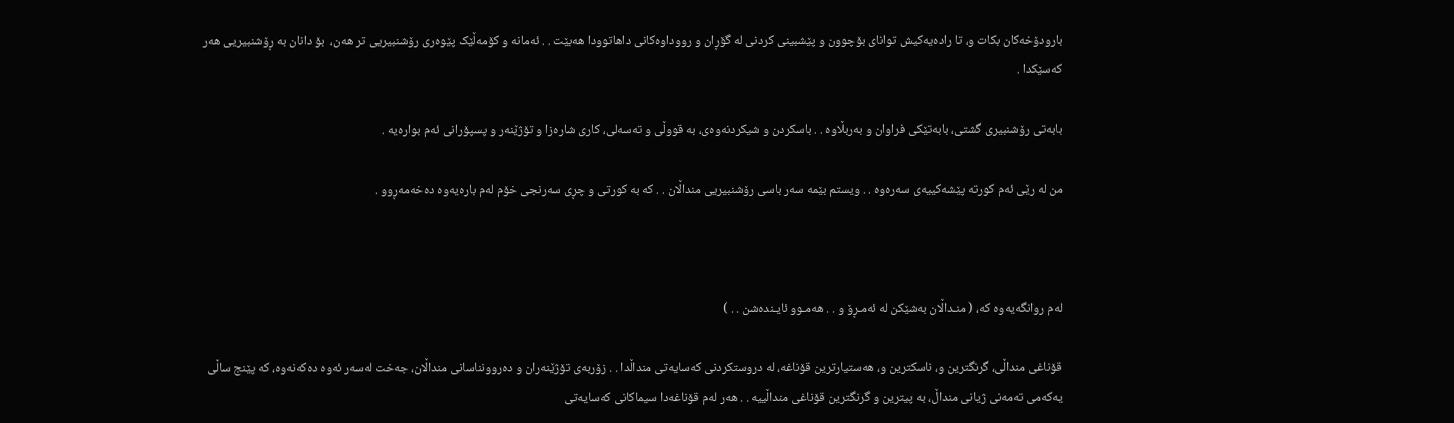بارودۆخەکان بکات و، تا رادەیەکیش توانای بۆچوون و پێشبینی کردنی لە گۆڕان و رووداوەکانی داهاتوودا هەبێت . . ئەمانە و کۆمەڵێک پێوەری رۆشنبیریی تر هەن،  بۆ دانان بە ڕۆشنبیریی هەر کەسێکدا .

بابەتی رۆشنبیری گشتی، بابەتێکی فراوان و بەربڵاوە . . باسکردن و شیکردنەوەی، بە قووڵی و تەسەلی، کاری شارەزا و تۆژێنەر و پسپۆرانی ئەم بوارەیە .

من لە رێی ئەم کورتە پێشەکییەی سەرەوە . . ویستم بێمە سەر باسی رۆشنبیریی منداڵان . . کە بە کورتی و چڕی سەرنجی خۆم لەم بارەیەوە دەخەمەڕوو .



لەم روانگەیەوە کە، ( منـداڵان بەشێکن لە ئەمـڕۆ و . . هەمـوو ئایـندەشن . . )

قۆناغی منداڵی، گرنگترین و، ناسکترین و، هەستیارترین قۆناغە، لە دروستکردنی کەسایەتی منداڵدا . . زۆربەی تۆژێنەران و دەروونناسانی منداڵان، جەخت لەسەر ئەوە دەکەنەوە، کە پێنج ساڵی یەکەمی تەمەنی ژیانی منداڵ، بە پیترین و گرنگترین قۆناغی منداڵییە . . هەر لەم قۆناغەدا سیماکانی کەسایەتی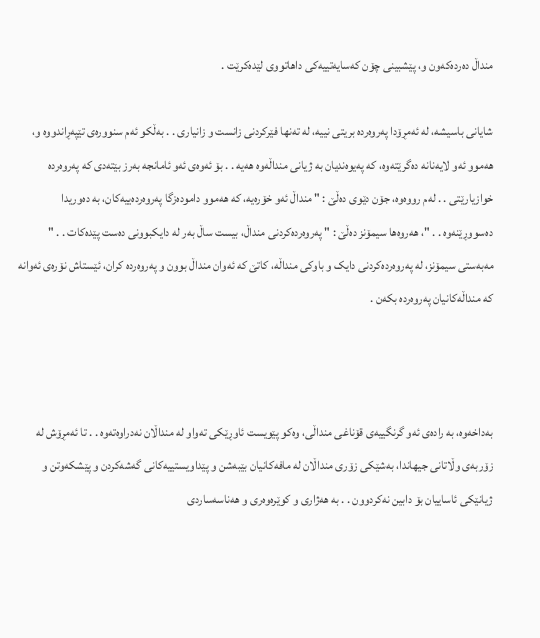منداڵ دەردەکەون و، پێشبینی چۆن کەسایەتییەکی داهاتووی لێدەکرێت .

شایانی باسیشە، لە ئەمڕۆدا پەروەردە بریتی نییە، لە تەنها فێرکردنی زانست و زانیاری . . بەڵکو ئەم سنوورەی تێپەڕاندووە و، هەموو ئەو لایەنانە دەگرێتەوە، کە پەیوەندیان بە ژیانی منداڵەوە هەیە . . بۆ ئەوەی ئەو ئامانجە بەرز بێتەدی کە پەروەردە خوازیارێتی . . لەم رووەوە، جۆن دێوی دەڵێ : " منداڵ ئەو خۆرەیە، کە هەموو دامودەزگا پەروەردەییەکان، بە دەوریدا دەسووڕێنەوە . . "، هەروەها سیمۆنز دەڵێ : " پەروەردەکردنی منداڵ، بیست ساڵ بەر لە دایکبوونی دەست پێدەکات . . " مەبەستی سیمۆنز، لە پەروەردەکردنی دایک و باوکی منداڵە، کاتێ کە ئەوان منداڵ بوون و پەروەردە کران، ئێستاش نۆرەی ئەوانە کە منداڵەکانیان پەروەردە بکەن .



بەداخەوە، بە رادەی ئەو گرنگییەی قۆناغی منداڵی، وەکو پێویست ئاوڕێکی تەواو لە منداڵان نەدراوەتەوە . . تا ئەمڕۆش لە زۆربەی وڵاتانی جیهاندا، بەشێکی زۆری منداڵان لە مافەکانیان بێبەشن و پێداویستییەکانی گەشەکردن و پێشکەوتن و ژیانێکی ئاساییان بۆ دابین نەکردوون . . بە هەژاری و کوێرەوەری و هەناسەساردی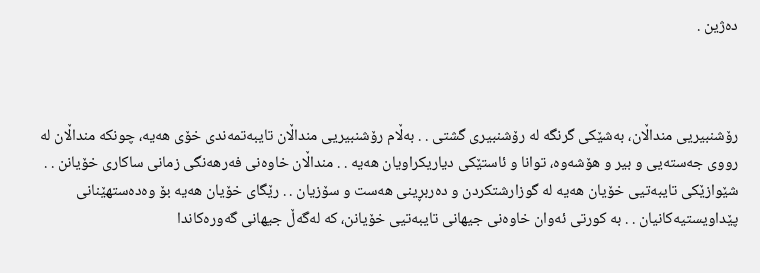دەژین .



رۆشنبیریی منداڵان، بەشێکی گرنگە لە رۆشنبیری گشتی . . بەڵام رۆشنبیریی منداڵان تایبەتمەندی خۆی هەیە، چونکە منداڵان لە رووی جەستەیی و بیر و هۆشەوە، توانا و ئاستێکی دیاریکراویان هەیە . . منداڵان خاوەنی فەرهەنگی زمانی ساکاری خۆیانن . . شێوازێکی تایبەتیی خۆیان هەیە لە گوزارشتکردن و دەربڕینی هەست و سۆزیان . . رێگای خۆیان هەیە بۆ وەدەستهێنانی پێداویستیەکانیان . . بە کورتی ئەوان خاوەنی جیهانی تایبەتیی خۆیانن، کە لەگەڵ جیهانی گەورەکاندا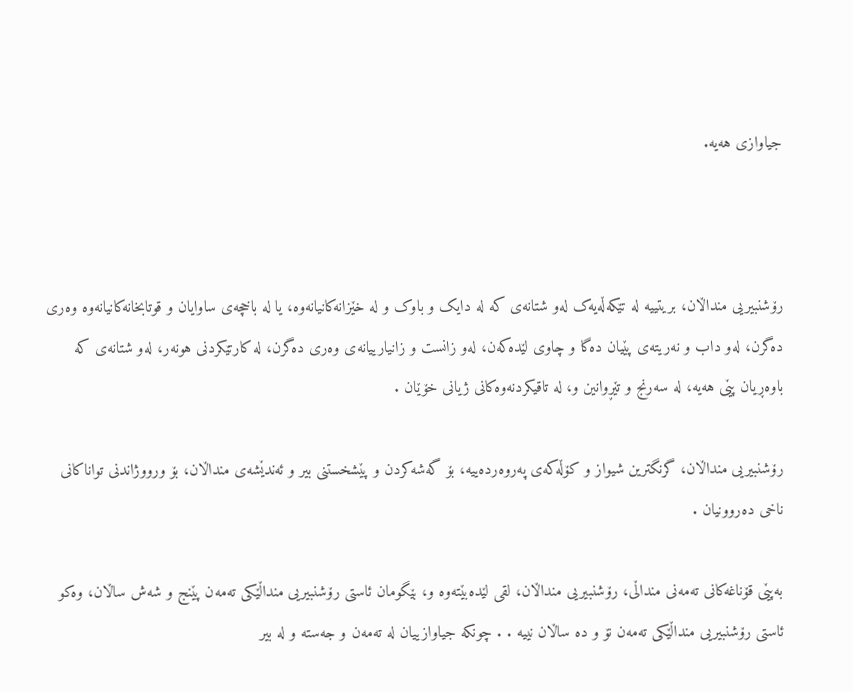جیاوازی هەیە.



رۆشنبیریی منداڵان، بریتییە لە تێکەڵەیەک لەو شتانەی کە لە دایک و باوک و لە خێزانەکانیانەوە، یا لە باخچەی ساوایان و قوتابخانەکانیانەوە وەری دەگرن، لەو داب و نەریتەی پێیان دەگا و چاوی لێدەکەن، لەو زانست و زانیارییانەی وەری دەگرن، لە کارتێکردنی هونەر، لەو شتانەی کە باوەڕیان پێی هەیە، لە سەرنج و تێڕوانین و، لە تاقیکردنەوەکانی ژیانی خۆێان .

رۆشنبیریی منداڵان، گرنگترین شیواز و کۆڵەکەی پەروەردەییە، بۆ گەشەکردن و پێشخستنی بیر و ئەندێشەی منداڵان، بۆ ورووژاندنی تواناکانی ناخی دەروونیان .

بەپێی قۆناغەکانی تەمەنی منداڵی، رۆشنبیریی منداڵان، لقی لێدەبێتەوە و، بێگومان ئاستی رۆشنبیریی منداڵێکی تەمەن پێنج و شەش ساڵان، وەکو ئاستی رۆشنبیریی منداڵێکی تەمەن نۆ و دە ساڵان نییە . . چونکە جیاوازییان لە تەمەن و جەستە و لە بیر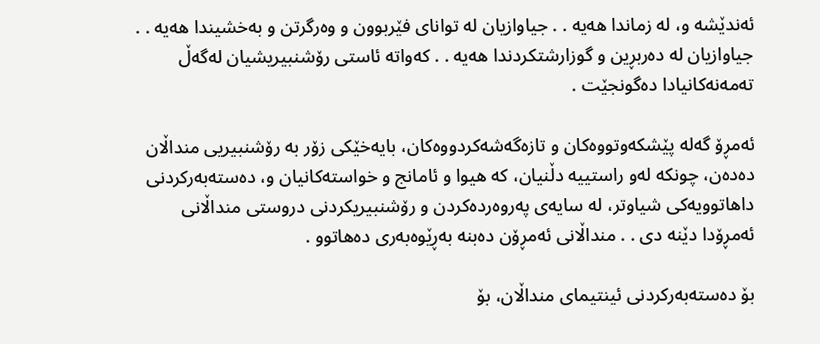ئەندێشە و، لە زماندا هەیە . . جیاوازیان لە توانای فێربوون و وەرگرتن و بەخشیندا هەیە . . جیاوازیان لە دەربڕین و گوزارشتکردندا هەیە . . کەواتە ئاستی رۆشنبیریشیان لەگەڵ تەمەنەکانیادا دەگونجێت .

ئەمڕۆ گەلە پێشکەوتووەکان و تازەگەشەکردووەکان، بایەخێکی زۆر بە رۆشنبیریی منداڵان دەدەن، چونکە لەو راستییە دڵنیان، کە هیوا و ئامانج و خواستەکانیان و، دەستەبەرکردنی داهاتوویەکی شیاوتر، لە سایەی پەروەردەکردن و رۆشنبیریکردنی دروستی منداڵانی ئەمڕۆدا دێنە دی . . منداڵانی ئەمڕۆن دەبنە بەڕێوەبەری دەهاتوو .

بۆ دەستەبەرکردنی ئینتیمای منداڵان، بۆ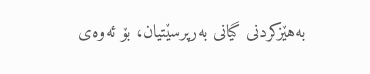بەهێزکردنی گیانی بەرپرسێتیان، بۆ ئەوەی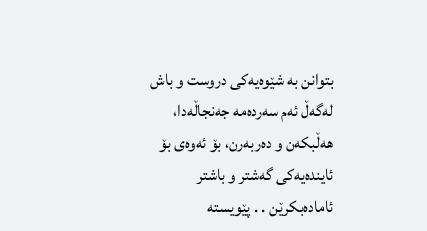بتوانن بە شێوەیەکی دروست و باش لەگەڵ ئەم سەردەمە جەنجاڵەدا، هەڵبکەن و دەربەرن، بۆ ئەوەی بۆ ئایندەیەکی گەشتر و باشتر ئامادەبکرێن . . پێویستە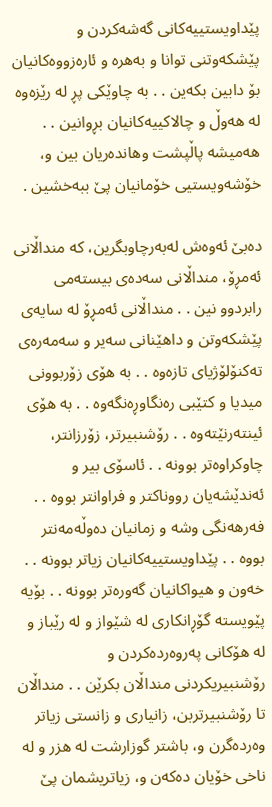پێداویستییەکانی گەشەکردن و پێشکەوتنی توانا و بەهرە و ئارەزووەکانیان بۆ دابین بکەین . . بە چاوێکی پڕ لە رێزەوە لە هەوڵ و چالاکییەکانیان بڕوانین . . هەمیشە پاڵپشت وهاندەریان بین و، خۆشەویستیی خۆمانیان پێ ببەخشین .

دەبێ ئەوەش لەبەرچاوبگرین، کە منداڵانی ئەمڕۆ، منداڵانی سەدەی بیستەمی رابردوو نین . . منداڵانی ئەمڕۆ لە سایەی پێشکەوتن و داهێنانی سەیر و سەمەرەی تەکنۆلۆژیای تازەوە . . بە هۆی زۆربوونی میدیا و کتێبی رەنگاوڕەنگەوە . . بە هۆی ئینتەرنێتەوە . . رۆشنبیرتر، زۆرزانتر، چاوکراوەتر بوونە . . ئاسۆی بیر و ئەندێشەیان رووناکتر و فراوانتر بووە . . فەرهەنگی وشە و زمانیان دەوڵەمەنتر بووە . . پێداویستییەکانیان زیاتر بوونە . . خەون و هیواکانیان گەورەتر بوونە . . بۆیە پێویستە گۆڕانکاری لە شێواز و لە رێباز و لە هۆکانی پەروەردەکردن و رۆشنبیریکردنی منداڵان بکرێن . . منداڵان تا رۆشنبیرتربن، زانیاری و زانستی زیاتر وەردەگرن و، باشتر گوزارشت لە هزر و لە ناخی خۆیان دەکەن و، زیاتریشمان پێ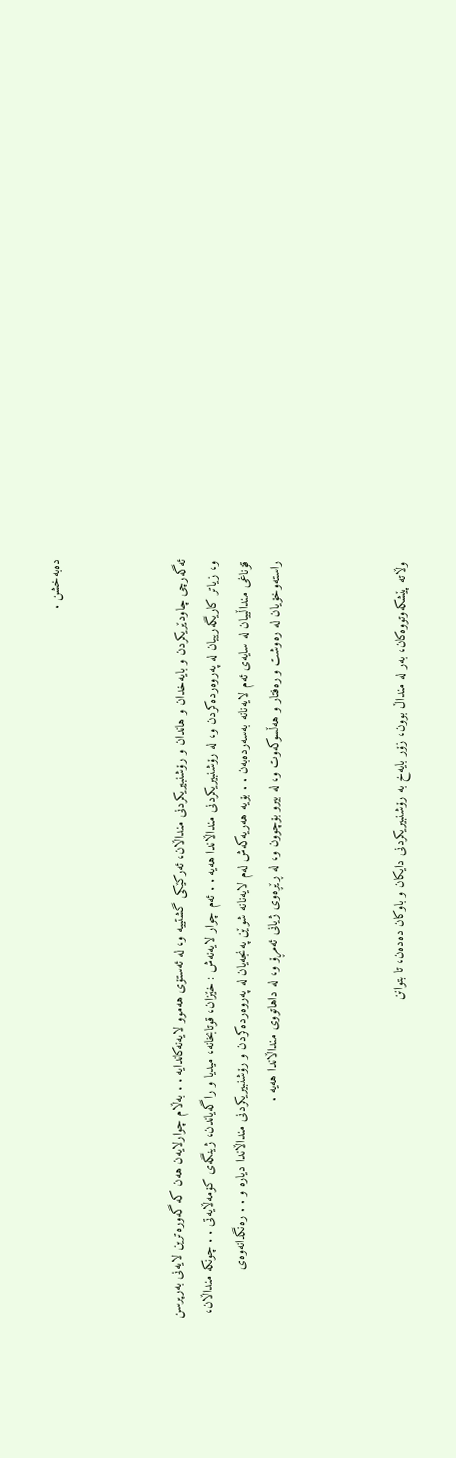دەبەخشن .



ئەگەرچی چاودێریکردن و بایەخدان و هاندان و رۆشنبیریکردنی منداڵان، ئەرکێکی گشتییە و، لە ئەستۆی هەموو لایەنەکاندایە . . بەڵام چوارلایەن هەن کە گەورەترین لایەنی بەرپرسن و، زیاتر کاریگەرییان لە پەروەردەکردن و، لە رۆشنبیریکردنی منداڵاندا هەیە . . ئەم چوار لایەنەش : خێزان، قوتابخانە، میدیا و راگەیاندن، ژینگەی کۆمەڵایەتی . . چونکە منداڵان، قۆناغی منداڵییان لە سایەی ئەم لایەنانە بەسەردەبەن . . بۆیە هەریەکەش لەم لایەنانە شوێن پەنجەیان لە پەروەردەکردن و رۆشنبیریکردنی منداڵاندا دیارە و . . رەنگدانەوەی راستەوخۆیان لە رەوشت و رەفتار و هەڵسوکەوت و، لە بیرو بۆچوون و، لە ڕێڕەوی ژیانی ئەمڕۆ و، لە داهاتووی منداڵاندا هەیە .



وڵاتە پێشکەوتووەکان، بەر لە منداڵ بوون، زۆر بایەخ بە رۆشنبیریکردنی دایکان و باوکان دەدەن، تا بتوانن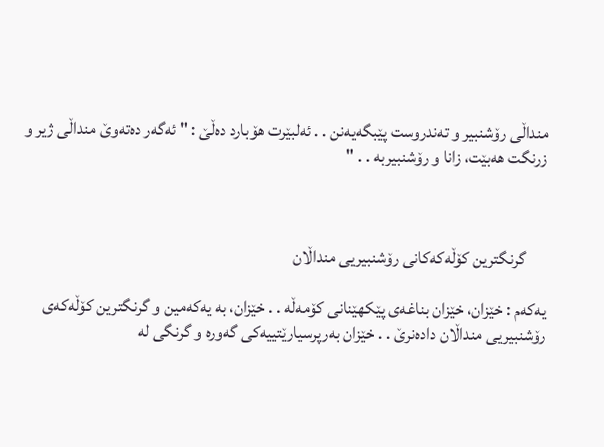منداڵی رۆشنبیر و تەندروست پێبگەیەنن . . ئەلبێرت هۆبارد دەڵێ : " ئەگەر دەتەوێ منداڵی ژیر و زرنگت هەبێت، زانا و رۆشنبیربە . . "



      گرنگترین کۆڵەکەکانی رۆشنبیریی منداڵان

یەکەم : خێزان، خێزان بناغەی پێکهێنانی کۆمەڵە . . خێزان، بە یەکەمین و گرنگترین کۆڵەکەی رۆشنبیریی منداڵان دادەنرێ . . خێزان بەرپرسیارێتییەکی گەورە و گرنگی لە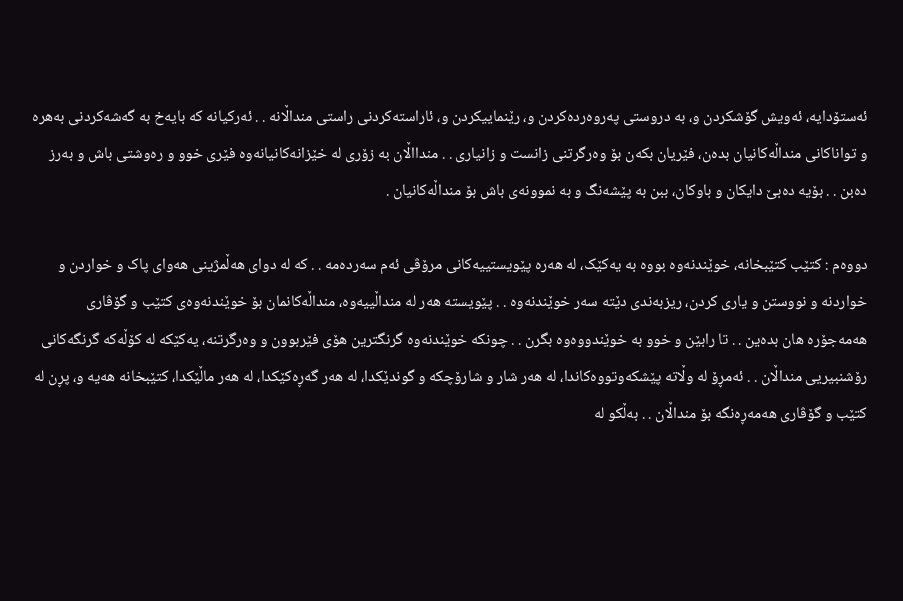ئەستۆدایە، ئەویش گۆشکردن و، بە دروستی پەروەردەکردن و، رێنماییکردن و، ئاراستەکردنی راستی منداڵانە . . ئەرکیانە کە بایەخ بە گەشەکردنی بەهرە و تواناکانی منداڵەکانیان بدەن، فێریان بکەن بۆ وەرگرتنی زانست و زانیاری . . مندااڵان بە زۆری لە خێزانەکانیانەوە فێری خوو و رەوشتی باش و بەرز دەبن . . بۆیە دەبێ دایکان و باوکان، ببن بە پێشەنگ و بە نموونەی باش بۆ منداڵەکانیان .

دووەم : کتێب کتێبخانە، خوێندنەوە بووە بە یەکێک، لە هەرە پێویستییەکانی مرۆڤی ئەم سەردەمە . . کە لە دوای هەڵمژینی هەوای پاک و خواردن و خواردنە و نووستن و یاری کردن، ریزبەندی دێتە سەر خوێندنەوە . . پێویستە هەر لە منداڵییەوە، منداڵەکانمان بۆ خوێندنەوەی کتێب و گۆڤاری هەمەجۆرە هان بدەین . . تا رابێن و خوو بە خوێندووەوە بگرن . . چونکە خوێندنەوە گرنگترین هۆی فێربوون و وەرگرتنە، یەکێکە لە کۆڵەکە گرنگەکانی رۆشنبیریی منداڵان . . ئەمڕۆ لە وڵاتە پێشکەوتووەکاندا، لە هەر شار و شارۆچکە و گوندێکدا، لە هەر گەڕەکێکدا، لە هەر ماڵێکدا، کتێبخانە هەیە و، پڕن لە کتێب و گۆڤاری هەمەڕەنگە بۆ منداڵان . . بەڵکو لە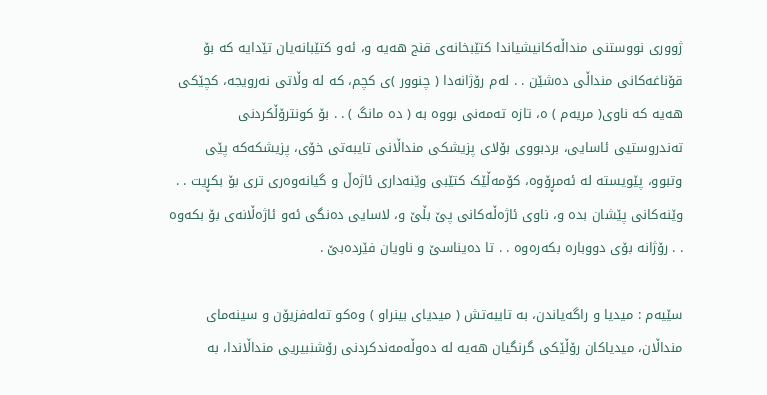ژووری نووستنی منداڵەکانیشیاندا کتێبخانەی قنج هەیە و، ئەو کتێبانەیان تێدایە کە بۆ قۆناغەکانی منداڵی دەشێن . . لەم رۆژانەدا ( چنوور )ی کچم، کە لە وڵاتی نەرویجە، کچێکی هەیە کە ناوی( مریەم ) ە، تازە تەمەنی بووە بە ( دە مانگ ) . . بۆ کونترۆڵکردنی تەندروستیی ئاسایی، بردبووی بۆلای پزیشکی منداڵانی تایبەتی خۆی، پزیشکەکە پێی وتبوو، پێویستە لە ئەمڕۆوە، کۆمەڵێک کتێبی وێنەداری ئاژەڵ و گیانەوەری تری بۆ بکڕیت . . وێنەکانی پێشان بدە و، ناوی ئاژەڵەکانی پێ بڵێ و، لاسایی دەنگی ئەو ئاژەڵانەی بۆ بکەوە . . رۆژانە بۆی دووبارە بکەرەوە . . تا دەیناسێ و ناویان فێردەبێ .

سێیەم : میدیا و راگەیاندن، بە تایبەتش ( میدیای بینراو ) وەکو تەلەفزیۆن و سینەمای منداڵان، میدیاکان رۆڵێکی گرنگیان هەیە لە دەوڵەمەندکردنی رۆشنبیریی منداڵاندا، بە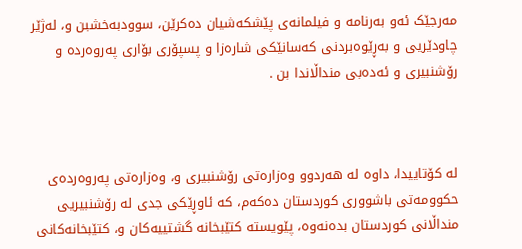مەرجێک ئەو بەرنامە و فیلمانەی پێشکەشیان دەکرێن، سوودبەخشبن و، لەژێر چاودێریی و بەڕێوەبردنی کەسانێکی شارەزا و پسپۆری بۆاری پەروەردە و رۆشنبیری و ئەدەبی منداڵاندا بن .



لە کۆتاییدا، داوە لە هەردوو وەزارەتی رۆشنبیری و، وەزارەتی پەروەردەی حکوومەتی باشووری کوردستان دەکەم، کە ئاوڕێکی جدی لە رۆشنبیریی منداڵانی کوردستان بدەنەوە، پێویستە کتێبخانە گشتییەکان و، کتێبخانەکانی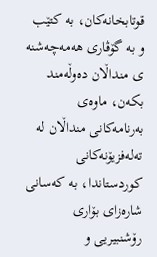قوتابخانەکان، بە کتێب و بە گۆڤاری هەمەچەشنە ی منداڵان دەوڵەمند بکەن، ماوەی بەرنامەکانی منداڵان لە تەلەفزیۆنەکانی کوردستاندا، بە کەسانی شارەزای بۆاری رۆشنبیریی و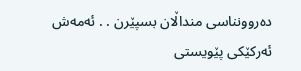دەروونناسی منداڵان بسپێرن . . ئەمەش ئەرکێکی پێویستی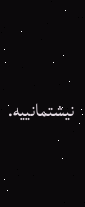نیشتمانییە.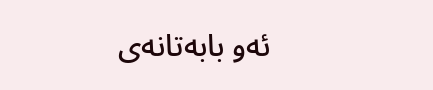ئه‌و بابه‌تانه‌ی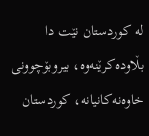له‌ کوردستان نێت دا بڵاوده‌کرێنه‌وه‌، بیروبۆچوونی خاوه‌نه‌کانیانه‌، کوردستان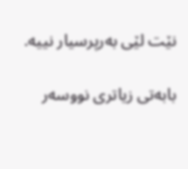نێت لێی به‌رپرسیار نییه‌.

بابەتی زیاتری نووسەر